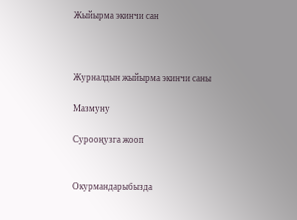Жыйырма экинчи сан



Журналдын жыйырма экинчи саны

Мазмуну

Сурооңузга жооп


Окурмандарыбызда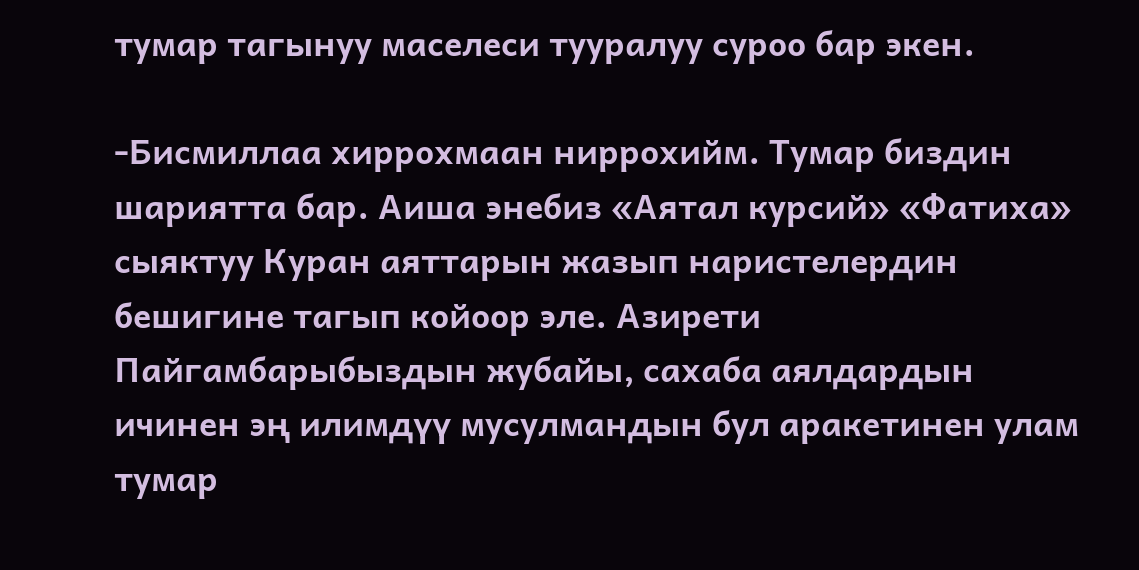тумар тагынуу маселеси тууралуу суроо бар экен.

-Бисмиллаа хиррохмаан ниррохийм. Тумар биздин шариятта бар. Аиша энебиз «Аятал курсий» «Фатиха» сыяктуу Куран аяттарын жазып наристелердин бешигине тагып койоор эле. Азирети Пайгамбарыбыздын жубайы, сахаба аялдардын ичинен эң илимдүү мусулмандын бул аракетинен улам тумар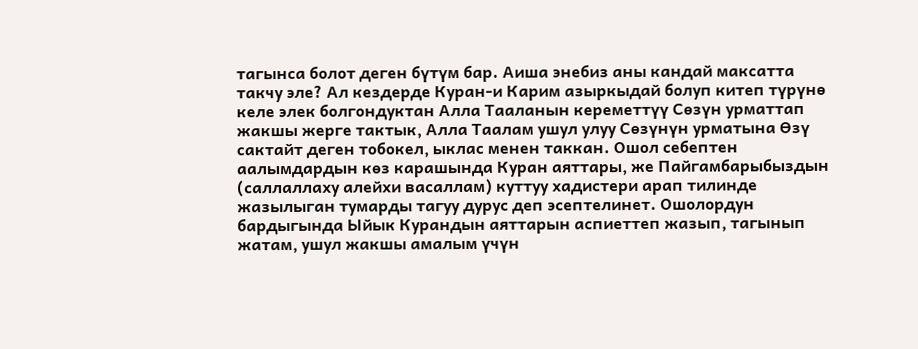тагынса болот деген бүтүм бар. Аиша энебиз аны кандай максатта такчу эле? Ал кездерде Куран-и Карим азыркыдай болуп китеп түрүнө келе элек болгондуктан Алла Тааланын кереметтүү Сөзүн урматтап жакшы жерге тактык, Алла Таалам ушул улуу Сөзүнүн урматына Өзү сактайт деген тобокел, ыклас менен таккан. Ошол себептен аалымдардын көз карашында Куран аяттары, же Пайгамбарыбыздын (саллаллаху алейхи васаллам) куттуу хадистери арап тилинде жазылыган тумарды тагуу дурус деп эсептелинет. Ошолордун бардыгында Ыйык Курандын аяттарын аспиеттеп жазып, тагынып жатам, ушул жакшы амалым үчүн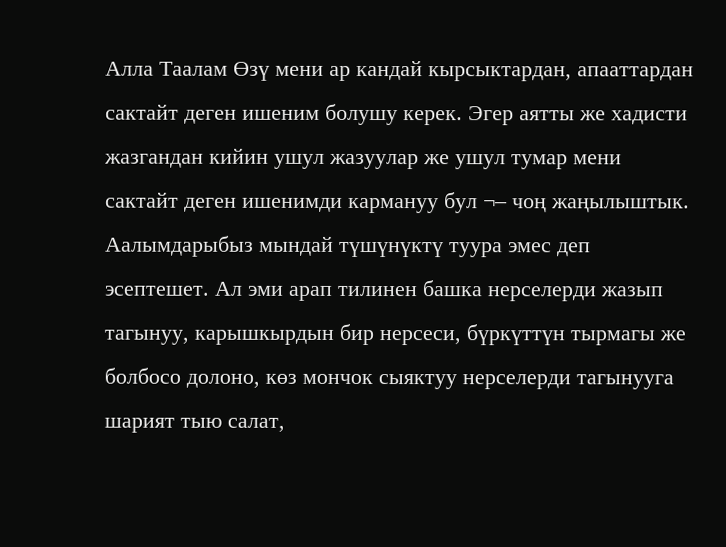Алла Таалам Өзү мени ар кандай кырсыктардан, апааттардан сактайт деген ишеним болушу керек. Эгер аятты же хадисти жазгандан кийин ушул жазуулар же ушул тумар мени сактайт деген ишенимди кармануу бул ¬– чоң жаңылыштык. Аалымдарыбыз мындай түшүнүктү туура эмес деп эсептешет. Ал эми арап тилинен башка нерселерди жазып тагынуу, карышкырдын бир нерсеси, бүркүттүн тырмагы же болбосо долоно, көз мончок сыяктуу нерселерди тагынууга шарият тыю салат,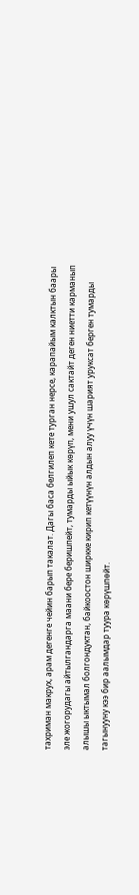тахриман макрух, арам дегенге чейин барып такалат. Дагы баса белгилеп кете турган нерсе, карапайым калктын баары эле жогорудагы айтылгандарга маани бере беришпейт, тумарды ыйык көрүп, мени ушул сактайт деген ниетти карманып алышы ыктымал болгондуктан, байкоостон ширкке кирип кетүүнүн алдын алуу үчүн шарият уруксат берген тумарды тагынууну кээ бир аалымдар туура көрүшпөйт.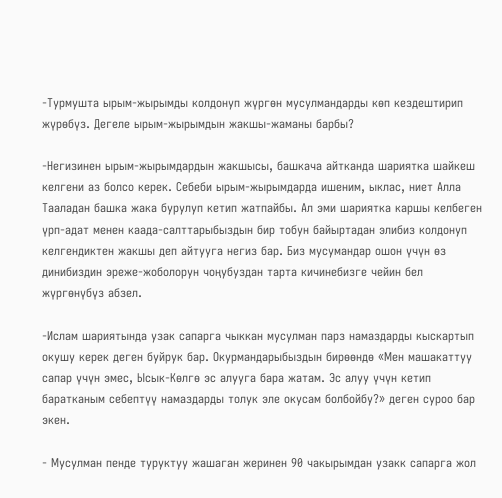-Турмушта ырым-жырымды колдонуп жүргөн мусулмандарды көп кездештирип жүрөбүз. Дегеле ырым-жырымдын жакшы-жаманы барбы?

-Негизинен ырым-жырымдардын жакшысы, башкача айтканда шариятка шайкеш келгени аз болсо керек. Себеби ырым-жырымдарда ишеним, ыклас, ниет Алла Тааладан башка жака бурулуп кетип жатпайбы. Ал эми шариятка каршы келбеген үрп-адат менен каада-салттарыбыздын бир тобун байыртадан элибиз колдонуп келгендиктен жакшы деп айтууга негиз бар. Биз мусумандар ошон үчүн өз динибиздин эреже-жоболорун чоңубуздан тарта кичинебизге чейин бел жүргөнүбүз абзел.

-Ислам шариятында узак сапарга чыккан мусулман парз намаздарды кыскартып окушу керек деген буйрук бар. Окурмандарыбыздын бирөөндө «Мен машакаттуу сапар үчүн эмес, Ысык-Көлгө эс алууга бара жатам. Эс алуу үчүн кетип баратканым себептүү намаздарды толук эле окусам болбойбу?» деген суроо бар экен.

- Мусулман пенде туруктуу жашаган жеринен 90 чакырымдан узакк сапарга жол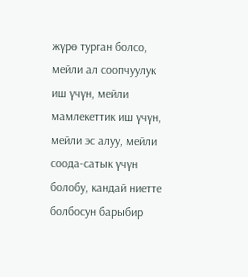жүрө турган болсо, мейли ал соопчуулук иш үчүн, мейли мамлекеттик иш үчүн, мейли эс алуу, мейли соода-сатык үчүн болобу, кандай ниетте болбосун барыбир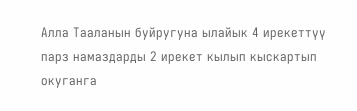Алла Тааланын буйругуна ылайык 4 ирекеттүү парз намаздарды 2 ирекет кылып кыскартып окуганга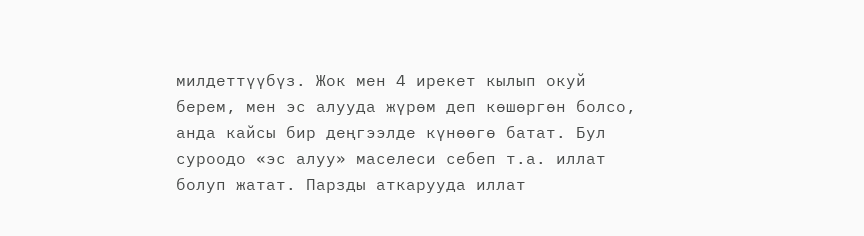милдеттүүбүз. Жок мен 4 ирекет кылып окуй берем, мен эс алууда жүрөм деп көшөргөн болсо, анда кайсы бир деңгээлде күнөөгө батат. Бул суроодо «эс алуу» маселеси себеп т.а. иллат болуп жатат. Парзды аткарууда иллат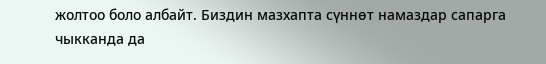жолтоо боло албайт. Биздин мазхапта сүннөт намаздар сапарга чыкканда да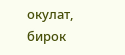окулат, бирок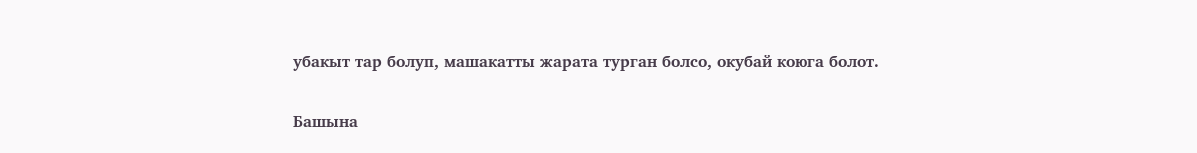убакыт тар болуп, машакатты жарата турган болсо, окубай коюга болот.

Башына